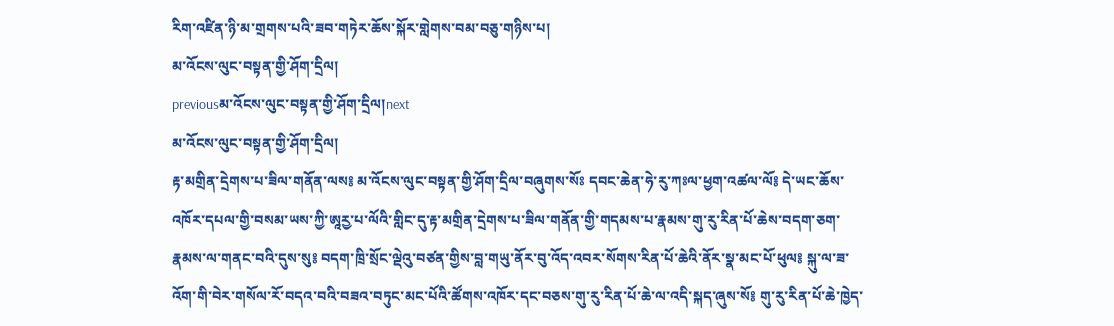རིག་འཛིན་ཉི་མ་གྲགས་པའི་ཟབ་གཏེར་ཆོས་སྐོར་གླེགས་བམ་བཅུ་གཉིས་པ།
མ་འོངས་ལུང་བསྟན་གྱི་ཤོག་དྲིལ།
previousམ་འོངས་ལུང་བསྟན་གྱི་ཤོག་དྲིལ།next
མ་འོངས་ལུང་བསྟན་གྱི་ཤོག་དྲིལ།
རྟ་མགྲིན་དྲེགས་པ་ཟིལ་གནོན་ལས༔ མ་འོངས་ལུང་བསྟན་གྱི་ཤོག་དྲིལ་བཞུགས་སོཿ དབང་ཆེན་ཧེ་རུ་ཀཿལ་ཕྱག་འཚལ་ལོ༔ དེ་ཡང་ཆོས་འཁོར་དཔལ་གྱི་བསམ་ཡས་ཀྱི་ཨཱརྱ་པ་ལོའི་གླིང་དུ་རྟ་མགྲིན་དྲེགས་པ་ཟིལ་གནོན་གྱི་གདམས་པ་རྣམས་གུ་རུ་རིན་པོ་ཆེས་བདག་ཅག་རྣམས་ལ་གནང་བའི་དུས་སུ༔ བདག་ཁྲི་སྲོང་ལྡེའུ་བཙན་གྱིས་བླ་གཡུ་ནོར་བུ་འོད་འབར་སོགས་རིན་པོ་ཆེའི་ནོར་སྣ་མང་པོ་ཕུལ༔ སྐུ་ལ་ཟ་འོག་གི་བེར་གསོལ་རོ་བདའ་བའི་བཟའ་བཏུང་མང་པོའི་ཚོགས་འཁོར་དང་བཅས་གུ་རུ་རིན་པོ་ཆེ་ལ་འདི་སྐད་ཞུས་སོ༔ གུ་རུ་རིན་པོ་ཆེ་ཁྱེད་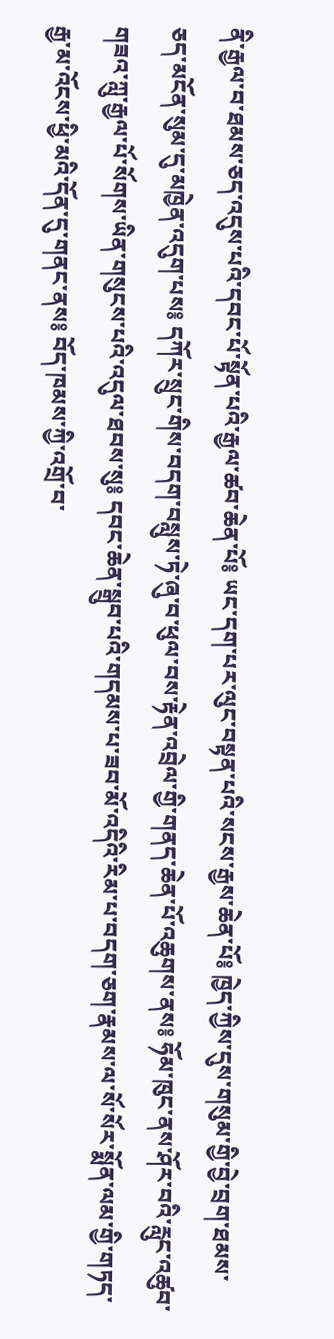ནི་རྒྱལ་བ་ཐམས་ཅད་འདུས་པའི་དབང་པོ་སྟོན་པའི་རྒྱལ་ཚབ་ཆེན་པོ༔ ཡང་དག་པར་ལུང་བསྟན་པའི་སངས་རྒྱས་ཆེན་པོ༔ ཁྱེད་ཀྱིས་དུས་གསུམ་གྱི་བྱེ་བྲག་ཐམས་ཅད་མངོན་སུམ་དུ་མཁྱེན་འདུག་པས༔ དཀོར་སྲུང་གིས་བདག་བསླུས་ཏེ་ཞུ་བ་ཕུལ་བས་རྟེན་འབྲེལ་གྱི་གནད་ཆེན་པོ་འཆུགས་ནས༔ ཧོམ་ཁུང་ནས་ཤོར་བའི་རླུང་འཚུབ་གཟའ་ཀླུ་རྒྱལ་པོ་སོགས་ཡིན་གསུངས་པའི་འདུལ་ཐབས་སུ༔ དབང་ཆེན་སྒྲུབ་པའི་གདམས་པ་ཟབ་མོ་འདིའི་རིམ་པ་བདག་ཅག་རྣམས་ལ་སོ་སོར་སྨོན་ལམ་གྱི་གཏད་རྒྱ་མ་འོངས་ཕྱི་མའི་དོན་དུ་གནང་ནས༔ བོད་ཁམས་ཀྱི་འགྲོ་བ་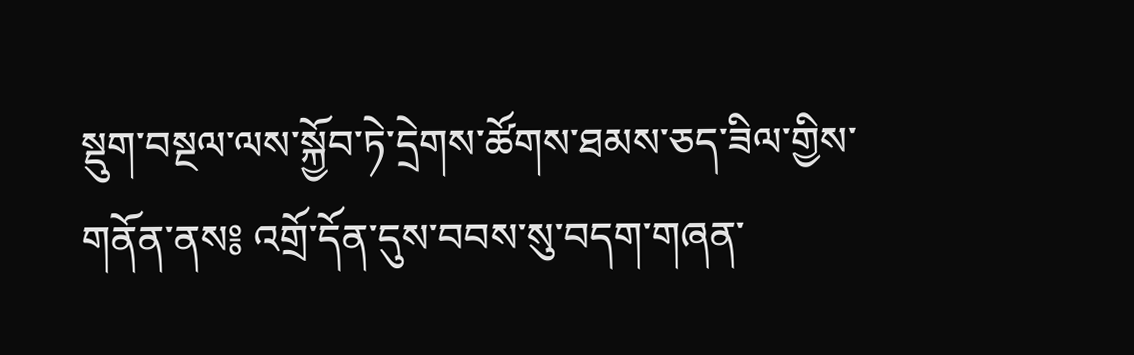སྡུག་བསྔལ་ལས་སྐྱོབ་ཏེ་དྲེགས་ཚོགས་ཐམས་ཅད་ཟིལ་གྱིས་གནོན་ནས༔ འགྲོ་དོན་དུས་བབས་སུ་བདག་གཞན་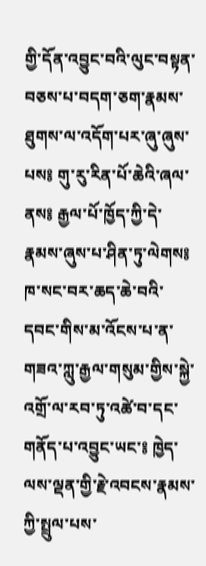གྱི་དོན་འབྱུང་བའི་ལུང་བསྟན་བཅས་པ་བདག་ཅག་རྣམས་ཐུགས་ལ་འདོག་པར་ཞུ་ཞུས་པས༔ གུ་རུ་རིན་པོ་ཆེའི་ཞལ་ནས༔ རྒྱལ་པོ་ཁྱོད་ཀྱི་དེ་རྣམས་ཞུས་པ་ཤིན་ཏུ་ལེགས༔ ཁ་སང་བར་ཆད་ཆེ་བའི་དབང་གིས་མ་འོངས་པ་ན་གཟའ་ཀླུ་རྒྱལ་གསུམ་གྱིས་སྐྱེ་འགྲོ་ལ་རབ་ཏུ་འཚེ་བ་དང་གནོད་པ་འབྱུང་ཡང་༔ ཁྱེད་ལས་ལྡན་གྱི་རྗེ་འབངས་རྣམས་ཀྱི་སྤྲུལ་པས་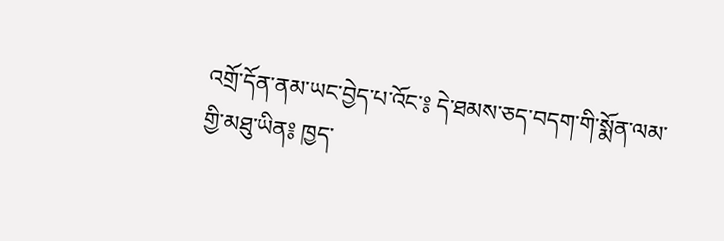འགྲོ་དོན་ནམ་ཡང་བྱེད་པ་འོང་༔ དེ་ཐམས་ཅད་བདག་གི་སྨོན་ལམ་གྱི་མཐུ་ཡིན༔ ཁྱད་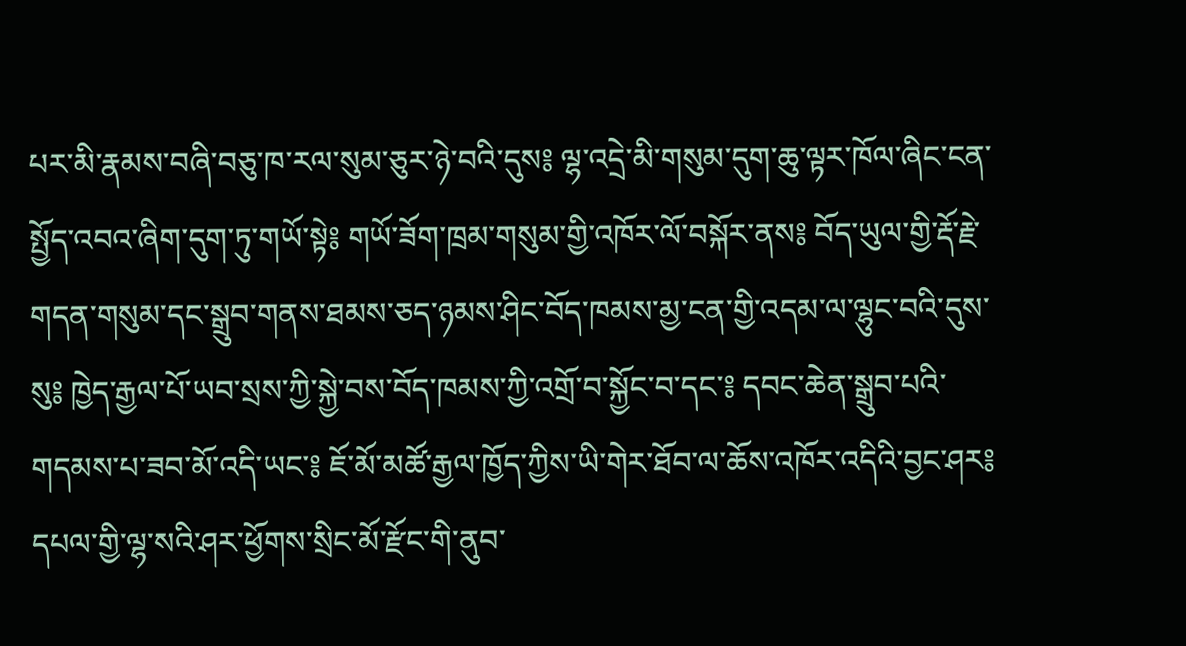པར་མི་རྣམས་བཞི་བཅུ་ཁ་རལ་སུམ་ཅུར་ཉེ་བའི་དུས༔ ལྷ་འདྲེ་མི་གསུམ་དུག་ཆུ་ལྟར་ཁོལ་ཞིང་ངན་སྤྱོད་འབའ་ཞིག་དུག་ཏུ་གཡོ་སྟེ༔ གཡོ་ཟོག་ཁྲམ་གསུམ་གྱི་འཁོར་ལོ་བསྐོར་ནས༔ བོད་ཡུལ་གྱི་རྡོ་རྗེ་གདན་གསུམ་དང་སྒྲུབ་གནས་ཐམས་ཅད་ཉམས་ཤིང་བོད་ཁམས་མྱ་ངན་གྱི་འདམ་ལ་ལྷུང་བའི་དུས་སུ༔ ཁྱེད་རྒྱལ་པོ་ཡབ་སྲས་ཀྱི་སྐྱེ་བས་བོད་ཁམས་ཀྱི་འགྲོ་བ་སྐྱོང་བ་དང་༔ དབང་ཆེན་སྒྲུབ་པའི་གདམས་པ་ཟབ་མོ་འདི་ཡང་༔ ཇོ་མོ་མཚོ་རྒྱལ་ཁྱོད་ཀྱིས་ཡི་གེར་ཐོབ་ལ་ཆོས་འཁོར་འདིའི་བྱང་ཤར༔ དཔལ་གྱི་ལྷ་སའི་ཤར་ཕྱོགས་སྲིང་མོ་རྫོང་གི་ནུབ་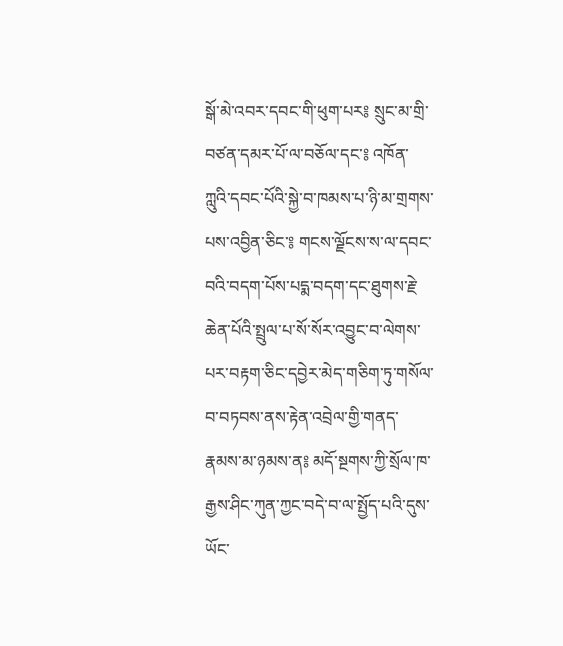སྒོ་མེ་འབར་དབང་གི་ཕུག་པར༔ སྲུང་མ་གྲི་བཙན་དམར་པོ་ལ་བཅོལ་དང་༔ འཁོན་ཀླུའི་དབང་པོའི་སྐྱེ་བ་ཁམས་པ་ཉི་མ་གྲགས་པས་འབྱིན་ཅིང་༔ གངས་ལྗོངས་ས་ལ་དབང་བའི་བདག་པོས་པདྨ་བདག་དང་ཐུགས་རྗེ་ཆེན་པོའི་སྤྲུལ་པ་སོ་སོར་འབྱུང་བ་ལེགས་པར་བརྟག་ཅིང་དབྱེར་མེད་གཅིག་ཏུ་གསོལ་བ་བཏབས་ནས་རྟེན་འབྲེལ་གྱི་གནད་རྣམས་མ་ཉམས་ན༔ མདོ་སྔགས་ཀྱི་སྲོལ་ཁ་རྒྱས་ཤིང་ཀུན་ཀྱང་བདེ་བ་ལ་སྤྱོད་པའི་དུས་ཡོང་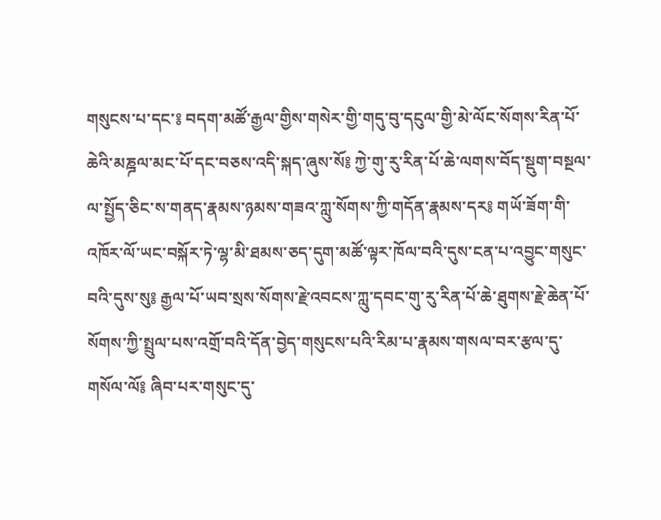གསུངས་པ་དང་༔ བདག་མཚོ་རྒྱལ་གྱིས་གསེར་གྱི་གདུ་བུ་དངུལ་གྱི་མེ་ལོང་སོགས་རིན་པོ་ཆེའི་མཎྜལ་མང་པོ་དང་བཅས་འདི་སྐད་ཞུས་སོ༔ ཀྱེ་གུ་རུ་རིན་པོ་ཆེ་ལགས་བོད་སྡུག་བསྔལ་ལ་སྤྱོད་ཅིང་ས་གནད་རྣམས་ཉམས་གཟའ་ཀླུ་སོགས་ཀྱི་གདོན་རྣམས་དར༔ གཡོ་ཟོག་གི་འཁོར་ལོ་ཡང་བསྐོར་ཏེ་ལྷ་མི་ཐམས་ཅད་དུག་མཚོ་ལྟར་ཁོལ་བའི་དུས་ངན་པ་འབྱུང་གསུང་བའི་དུས་སུ༔ རྒྱལ་པོ་ཡབ་སྲས་སོགས་རྗེ་འབངས་ཀླུ་དབང་གུ་རུ་རིན་པོ་ཆེ་ཐུགས་རྗེ་ཆེན་པོ་སོགས་ཀྱི་སྤྲུལ་པས་འགྲོ་བའི་དོན་བྱེད་གསུངས་པའི་རིམ་པ་རྣམས་གསལ་བར་རྩལ་དུ་གསོལ་ལོ༔ ཞིབ་པར་གསུང་དུ་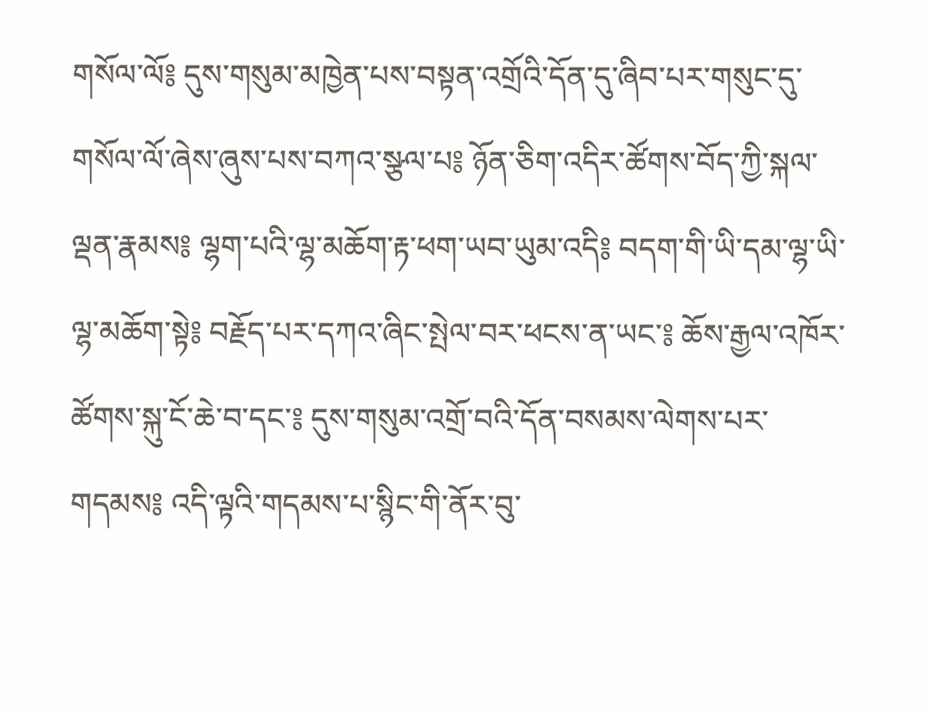གསོལ་ལོ༔ དུས་གསུམ་མཁྱེན་པས་བསྟན་འགྲོའི་དོན་དུ་ཞིབ་པར་གསུང་དུ་གསོལ་ལོ་ཞེས་ཞུས་པས་བཀའ་སྩལ་པ༔ ཉོན་ཅིག་འདིར་ཚོགས་བོད་ཀྱི་སྐལ་ལྡན་རྣམས༔ ལྷག་པའི་ལྷ་མཆོག་རྟ་ཕག་ཡབ་ཡུམ་འདི༔ བདག་གི་ཡི་དམ་ལྷ་ཡི་ལྷ་མཆོག་སྟེ༔ བརྗོད་པར་དཀའ་ཞིང་སྤེལ་བར་ཕངས་ན་ཡང་༔ ཆོས་རྒྱལ་འཁོར་ཚོགས་སྐུ་ངོ་ཆེ་བ་དང་༔ དུས་གསུམ་འགྲོ་བའི་དོན་བསམས་ལེགས་པར་གདམས༔ འདི་ལྟའི་གདམས་པ་སྙིང་གི་ནོར་བུ་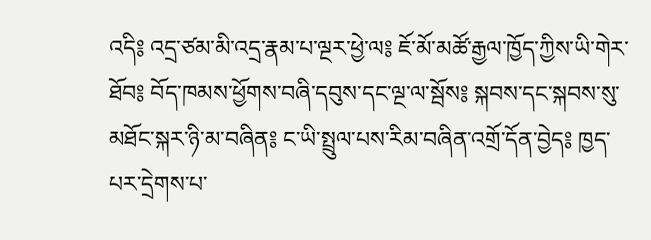འདི༔ འདྲ་ཙམ་མི་འདྲ་རྣམ་པ་ལྔར་ཕྱེ་ལ༔ ཇོ་མོ་མཚོ་རྒྱལ་ཁྱོད་ཀྱིས་ཡི་གེར་ཐོབ༔ བོད་ཁམས་ཕྱོགས་བཞི་དབུས་དང་ལྔ་ལ་སྦོས༔ སྐབས་དང་སྐབས་སུ་མཐོང་སྐར་ཉི་མ་བཞིན༔ ང་ཡི་སྤྲུལ་པས་རིམ་བཞིན་འགྲོ་དོན་བྱེད༔ ཁྱད་པར་དྲེགས་པ་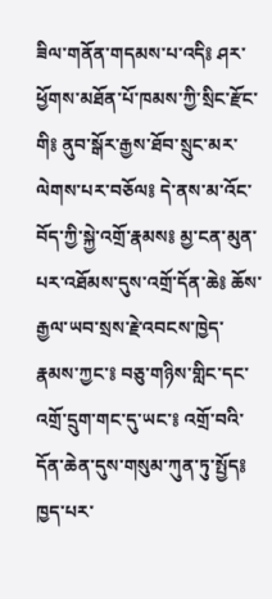ཟིལ་གནོན་གདམས་པ་འདི༔ ཤར་ཕྱོགས་མཐོན་པོ་ཁམས་ཀྱི་སྲིང་རྫོང་གི༔ ནུབ་སྒོར་རྒྱས་ཐོབ་སྲུང་མར་ལེགས་པར་བཅོལ༔ དེ་ནས་མ་འོང་བོད་ཀྱི་སྐྱེ་འགྲོ་རྣམས༔ མྱ་ངན་མུན་པར་འཐོམས་དུས་འགྲོ་དོན་ཆེ༔ ཆོས་རྒྱལ་ཡབ་སྲས་རྗེ་འབངས་ཁྱེད་རྣམས་ཀྱང་༔ བཅུ་གཉིས་གླིང་དང་འགྲོ་དྲུག་གང་དུ་ཡང་༔ འགྲོ་བའི་དོན་ཆེན་དུས་གསུམ་ཀུན་ཏུ་སྤྱོད༔ ཁྱད་པར་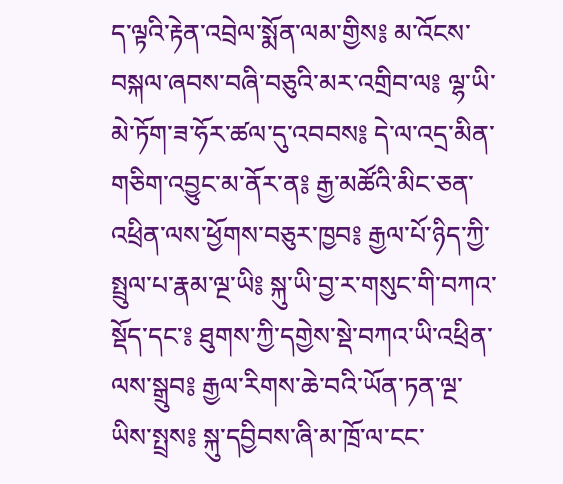ད་ལྟའི་རྟེན་འབྲེལ་སྨོན་ལམ་གྱིས༔ མ་འོངས་བསྐལ་ཞབས་བཞི་བཅུའི་མར་འགྲིབ་ལ༔ ལྷ་ཡི་མེ་ཏོག་ཟ་ཧོར་ཚལ་དུ་འབབས༔ དེ་ལ་འདྲ་མིན་གཅིག་འབྱུང་མ་ནོར་ན༔ རྒྱ་མཚོའི་མིང་ཅན་འཕྲིན་ལས་ཕྱོགས་བཅུར་ཁྱབ༔ རྒྱལ་པོ་ཉིད་ཀྱི་སྤྲུལ་པ་རྣམ་ལྔ་ཡི༔ སྐུ་ཡི་བྱ་ར་གསུང་གི་བཀའ་སྡོད་དང་༔ ཐུགས་ཀྱི་དགྱེས་སྡེ་བཀའ་ཡི་འཕྲིན་ལས་སྒྲུབ༔ རྒྱལ་རིགས་ཆེ་བའི་ཡོན་ཏན་ལྔ་ཡིས་སྤྲས༔ སྐུ་དབྱིབས་ཞི་མ་ཁྲོ་ལ་ངང་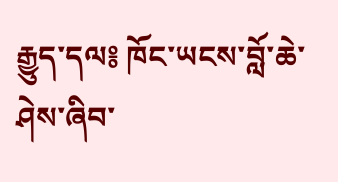རྒྱུད་དལ༔ ཁོང་ཡངས་བློ་ཆེ་ཤེས་ཞིབ་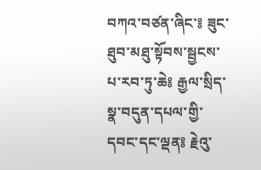བཀའ་བཙན་ཞིང་༔ ཟུང་ཐུབ་མཐུ་སྟོབས་སྦྱངས་པ་རབ་ཏུ་ཆེ༔ རྒྱལ་སྲིད་སྣ་བདུན་དཔལ་གྱི་དབང་དང་ལྡན༔ རྗེའུ་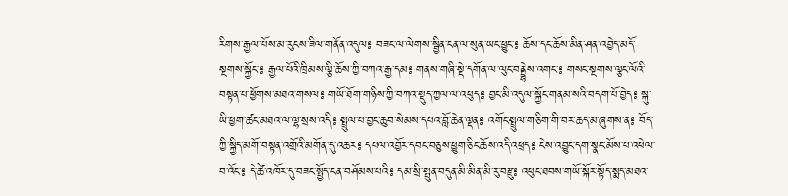རིགས་རྒྱལ་པོས་མ་རུངས་ཟིལ་གནོན་འདུལ༔ བཟང་ལ་ལེགས་སྦྱིན་ངན་ལ་སུན་ཡང་ཕྱུང་༔ ཆོས་དང་ཆོས་མིན་ཤན་འབྱེད་མདོ་སྔགས་སྐྱོང་༔ རྒྱལ་པོའི་ཁྲིམས་ལྕི་ཆོས་ཀྱི་བཀའ་རྒྱ་དམ༔ གནས་གཞི་སྡེ་དགོན་ལ་ལུང་བནྡྷེས་འགང་༔ གསང་སྔགས་ལྕང་ལོའི་བསྟན་པ་ཕྱོགས་མཐའ་གསལ༔ གཡོ་ཐོག་གཉིས་ཀྱི་བཀའ་སྡུད་ཀྱལ་ལ་འཕུད༔ བྱང་མི་འདུལ་སྐྱོང་གནམ་སའི་བདག་པོ་བྱེད༔ སྐུ་ཡི་ཕྱག་ཚང་མཐའ་ལ་ལྷ་སྲས་འདི༔ སྤྲུལ་པ་བྱང་ཆུབ་སེམས་དཔའ་བློ་ཆེན་ལྡན༔ འགོང་སྤྲུལ་གཅིག་གི་བར་ཆད་མ་ཞུགས་ན༔ བོད་ཀྱི་སྐྱིད་མགོ་བསྟན་འགྲོའི་མགོན་དུ་འཆར༔ དཔལ་འབྱོར་དབང་བཅུས་ཕྱུག་ཅིང་ཆོས་འདི་འཕྲད༔ ངེས་འབྱུང་དག་སྣང་མོས་པ་འཕེལ་བ་འོང་༔ དེ་ཚེ་འཁོར་དུ་བཟང་སྤྱོད་ངན་བཤོམས་པའི༔ དམ་སྲི་སྤུན་བདུན་མི་མིན་མི་རུ་བརྫུ༔ འཕུང་ཐབས་གཡོ་སྐོར་སྟོད་སྨད་མཐའ་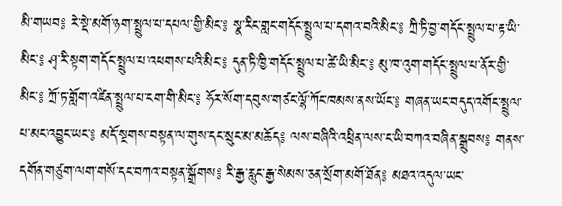མི་གཡབ༔ རེ་སྡེ་མགོ་ཉག་སྤྲུལ་པ་དཔལ་གྱི་མིང་༔ སྣ་རིང་གླང་གདོང་སྤྲུལ་པ་དགའ་བའི་མིང་༔ ཀྲི་ཏི་བྱ་གདོང་སྤྲུལ་པ་རྟ་ཡི་མིང་༔ ཤྭ་རི་སྟག་གདོང་སྤྲུལ་པ་འཕགས་པའི་མིང་༔ དུན་ཏི་ཁྱི་གདོང་སྤྲུལ་པ་ཚེ་ཡི་མིང་༔ མུ་ཁ་འུག་གདོང་སྤྲུལ་པ་ནོར་གྱི་མིང་༔ ཀྲོ་ཏ་གློག་འཛིན་སྤྲུལ་པ་ངག་གི་མིང་༔ ཧོར་སོག་དབུས་གཙང་ལྷོ་ཀོང་ཁམས་ནས་ཡོང་༔ གཞན་ཡང་བདུད་འགོང་སྤྲུལ་པ་མང་འབྱུང་ཡང་༔ མདོ་སྔགས་བསྟན་ལ་གུས་དང་སྲུང་མ་མཆོད༔ ལས་བཞིའི་འཕྲིན་ལས་ང་ཡི་བཀའ་བཞིན་སྒྲུབས༔ གནས་དགོན་གཙུག་ལག་གསོ་དང་བཀའ་བསྟན་སྒྲོགས༔ རི་རྒྱ་རླུང་རྒྱ་སེམས་ཅན་སྲོག་མགོ་ཐོན༔ མཐའ་འདུལ་ཡང་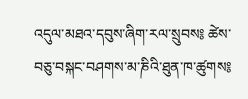འདུལ་མཐའ་དབུས་ཞིག་རལ་སྲུབས༔ ཚེས་བཅུ་བསྐང་བཤགས་མ་ཎིའི་ཐུན་ཁ་ཚུགས༔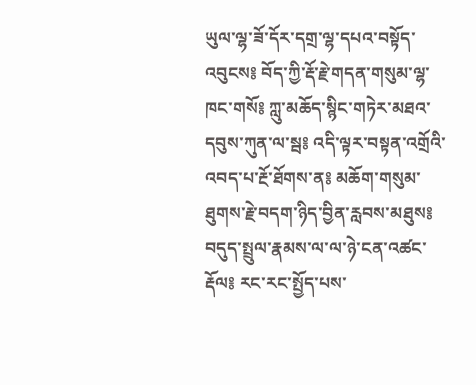ཡུལ་ལྷ་ཟོ་དོར་དགྲ་ལྷ་དཔའ་བསྟོད་འབུངས༔ བོད་ཀྱི་རྡོ་རྗེ་གདན་གསུམ་ལྷ་ཁང་གསོ༔ ཀླུ་མཆོད་སྙིང་གཏེར་མཐའ་དབུས་ཀུན་ལ་སྦ༔ འདི་ལྟར་བསྟན་འགྲོའི་འབད་པ་རྔོ་ཐོགས་ན༔ མཆོག་གསུམ་ཐུགས་རྗེ་བདག་ཉིད་བྱིན་རླབས་མཐུས༔ བདུད་སྤྲུལ་རྣམས་ལ་ལ་ཉེ་ངན་འཚང་རྡོལ༔ རང་རང་སྤྱོད་པས་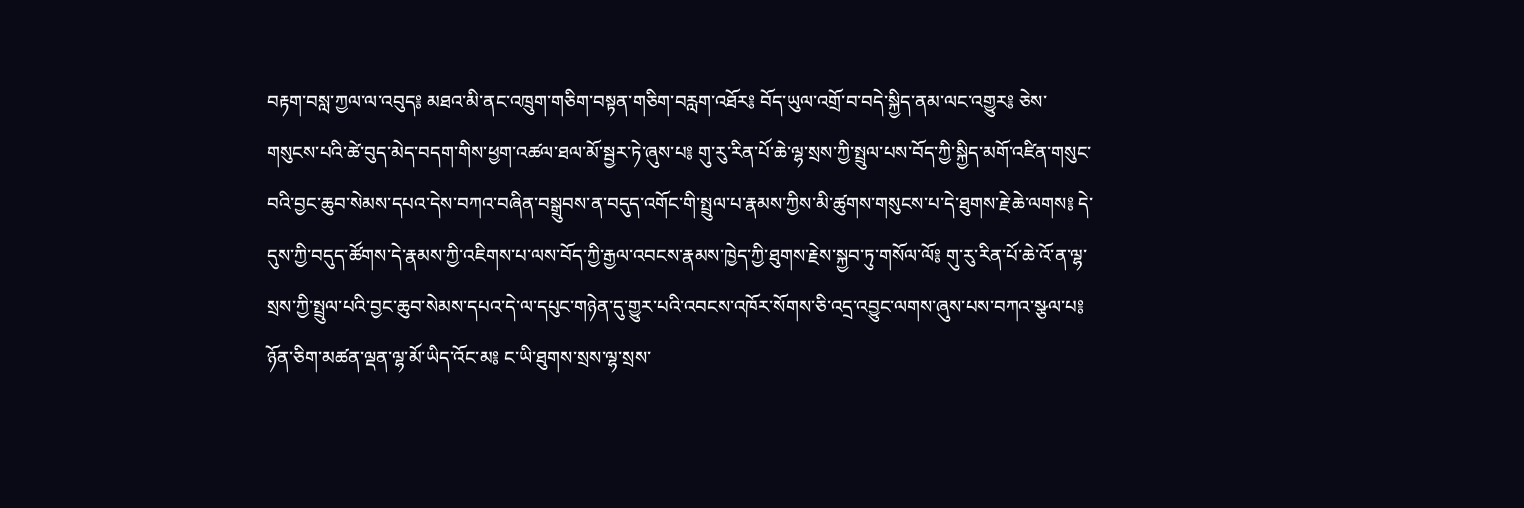བརྟག་བསླ་ཀྱལ་ལ་འབུད༔ མཐའ་མི་ནང་འཁྲུག་གཅིག་བསྟན་གཅིག་བརླག་འཐོར༔ བོད་ཡུལ་འགྲོ་བ་བདེ་སྐྱིད་ནམ་ལང་འགྱུར༔ ཅེས་གསུངས་པའི་ཚེ་བུད་མེད་བདག་གིས་ཕྱག་འཚལ་ཐལ་མོ་སྦྱར་ཏེ་ཞུས་པ༔ གུ་རུ་རིན་པོ་ཆེ་ལྷ་སྲས་ཀྱི་སྤྲུལ་པས་བོད་ཀྱི་སྐྱིད་མགོ་འཛིན་གསུང་བའི་བྱང་ཆུབ་སེམས་དཔའ་དེས་བཀའ་བཞིན་བསྒྲུབས་ན་བདུད་འགོང་གི་སྤྲུལ་པ་རྣམས་ཀྱིས་མི་ཚུགས་གསུངས་པ་དེ་ཐུགས་རྗེ་ཆེ་ལགས༔ དེ་དུས་ཀྱི་བདུད་ཚོགས་དེ་རྣམས་ཀྱི་འཇིགས་པ་ལས་བོད་ཀྱི་རྒྱལ་འབངས་རྣམས་ཁྱེད་ཀྱི་ཐུགས་རྗེས་སྐྱབ་ཏུ་གསོལ་ལོ༔ གུ་རུ་རིན་པོ་ཆེ་འོ་ན་ལྷ་སྲས་ཀྱི་སྤྲུལ་པའི་བྱང་ཆུབ་སེམས་དཔའ་དེ་ལ་དཔུང་གཉེན་དུ་གྱུར་པའི་འབངས་འཁོར་སོགས་ཅི་འདྲ་འབྱུང་ལགས་ཞུས་པས་བཀའ་སྩལ་པ༔ ཉོན་ཅིག་མཚན་ལྡན་ལྷ་མོ་ཡིད་འོང་མ༔ ང་ཡི་ཐུགས་སྲས་ལྷ་སྲས་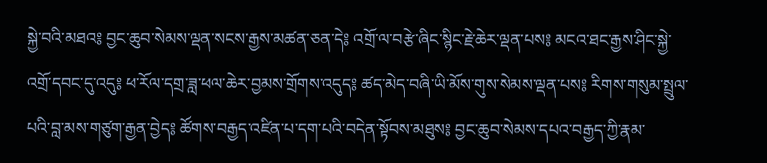སྐྱེ་བའི་མཐའ༔ བྱང་ཆུབ་སེམས་ལྡན་སངས་རྒྱས་མཚན་ཅན་དེ༔ འགྲོ་ལ་བརྩེ་ཞིང་སྙིང་རྗེ་ཆེར་ལྡན་པས༔ མངའ་ཐང་རྒྱས་ཤིང་སྐྱེ་འགྲོ་དབང་དུ་འདུ༔ ཕ་རོལ་དགྲ་ཟླ་ཕལ་ཆེར་བྱམས་གྲོགས་འདུད༔ ཚད་མེད་བཞི་ཡི་མོས་གུས་སེམས་ལྡན་པས༔ རིགས་གསུམ་སྤྲུལ་པའི་བླ་མས་གཙུག་རྒྱན་བྱེད༔ ཚོགས་བརྒྱད་འཛིན་པ་དག་པའི་བདེན་སྟོབས་མཐུས༔ བྱང་ཆུབ་སེམས་དཔའ་བརྒྱད་ཀྱི་རྣམ་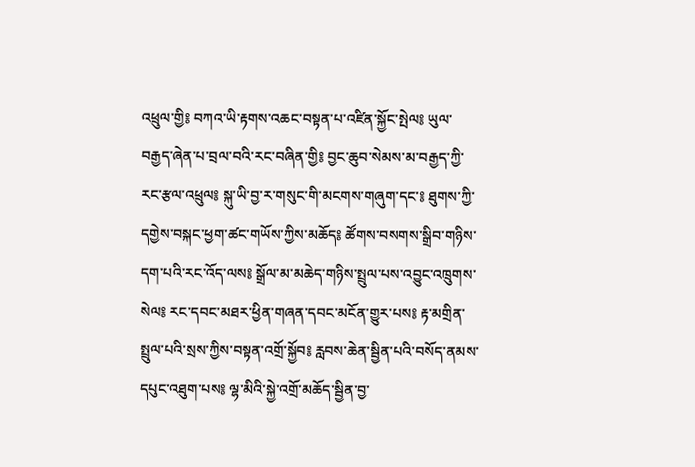འཕྲུལ་གྱི༔ བཀའ་ཡི་རྟགས་འཆང་བསྟན་པ་འཛིན་སྐྱོང་སྤེལ༔ ཡུལ་བརྒྱད་ཞེན་པ་བྲལ་བའི་རང་བཞིན་གྱི༔ བྱང་ཆུབ་སེམས་མ་བརྒྱད་ཀྱི་རང་རྩལ་འཕྲུལ༔ སྐུ་ཡི་བྱ་ར་གསུང་གི་མངགས་གཞུག་དང་༔ ཐུགས་ཀྱི་དགྱེས་བསྐང་ཕྱག་ཚང་གཡོས་ཀྱིས་མཆོད༔ ཚོགས་བསགས་སྒྲིབ་གཉིས་དག་པའི་རང་འོད་ལས༔ སྒྲོལ་མ་མཆེད་གཉིས་སྤྲུལ་པས་འབྱུང་འཁྲུགས་སེལ༔ རང་དབང་མཐར་ཕྱིན་གཞན་དབང་མངོན་གྱུར་པས༔ རྟ་མགྲིན་སྤྲུལ་པའི་སྲས་ཀྱིས་བསྟན་འགྲོ་སྐྱོབ༔ རླབས་ཆེན་སྦྱིན་པའི་བསོད་ནམས་དཔུང་འཐུག་པས༔ ལྷ་མིའི་སྐྱེ་འགྲོ་མཆོད་སྦྱིན་བྱ་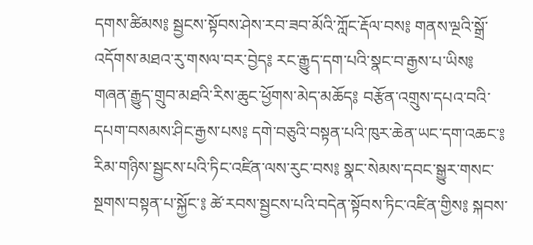དགས་ཚིམས༔ སྦྱངས་སྟོབས་ཤེས་རབ་ཟབ་མོའི་ཀློང་རྡོལ་བས༔ གནས་ལྔའི་སྒྲོ་འདོགས་མཐའ་རུ་གསལ་བར་བྱེད༔ རང་རྒྱུད་དག་པའི་སྣང་བ་རྒྱས་པ་ཡིས༔ གཞན་རྒྱུད་གྲུབ་མཐའི་རིས་ཆུང་ཕྱོགས་མེད་མཆོད༔ བརྩོན་འགྲུས་དཔའ་བའི་དཔག་བསམས་ཤིང་རྒྱས་པས༔ དགེ་བཅུའི་བསྟན་པའི་ཁུར་ཆེན་ཡང་དག་འཆང་༔ རིམ་གཉིས་སྦྱངས་པའི་ཏིང་འཛིན་ལས་རུང་བས༔ སྣང་སེམས་དབང་སྒྱུར་གསང་སྔགས་བསྟན་པ་སྐྱོང་༔ ཚེ་རབས་སྦྱངས་པའི་བདེན་སྟོབས་ཏིང་འཛིན་གྱིས༔ སྐབས་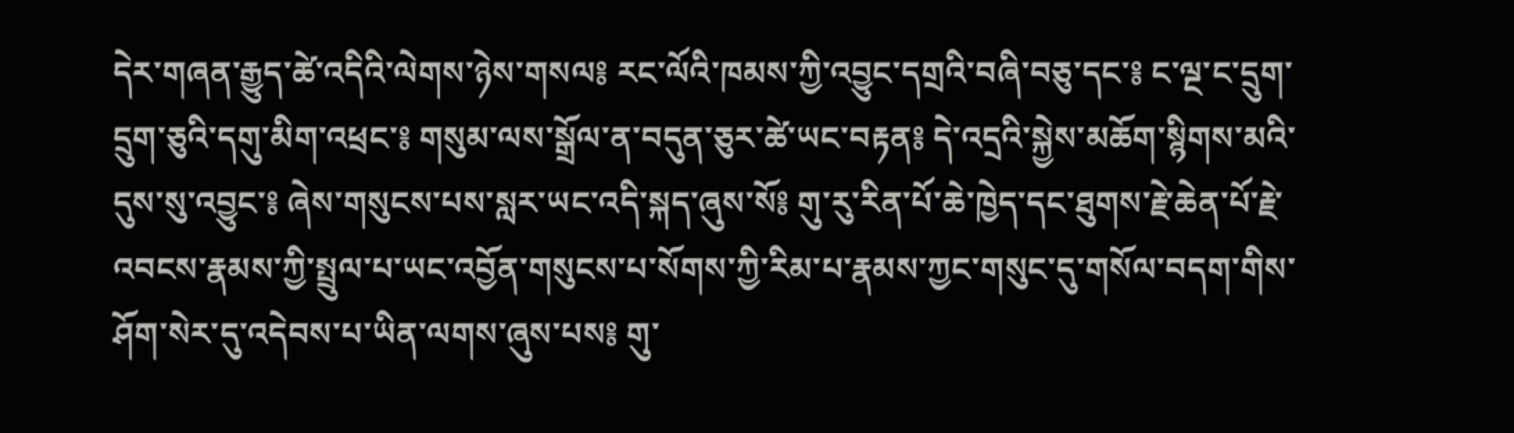དེར་གཞན་རྒྱུད་ཚེ་འདིའི་ལེགས་ཉེས་གསལ༔ རང་ལོའི་ཁམས་ཀྱི་འབྱུང་དགྲའི་བཞི་བཅུ་དང་༔ ང་ལྔ་ང་དྲུག་དྲུག་ཅུའི་དགུ་མིག་འཕྲང་༔ གསུམ་ལས་སྒྲོལ་ན་བདུན་ཅུར་ཚེ་ཡང་བརྟན༔ དེ་འདྲའི་སྐྱེས་མཆོག་སྙིགས་མའི་དུས་སུ་འབྱུང་༔ ཞེས་གསུངས་པས་སླར་ཡང་འདི་སྐད་ཞུས་སོ༔ གུ་རུ་རིན་པོ་ཆེ་ཁྱེད་དང་ཐུགས་རྗེ་ཆེན་པོ་རྗེ་འབངས་རྣམས་ཀྱི་སྤྲུལ་པ་ཡང་འབྱོན་གསུངས་པ་སོགས་ཀྱི་རིམ་པ་རྣམས་ཀྱང་གསུང་དུ་གསོལ་བདག་གིས་ཤོག་སེར་དུ་འདེབས་པ་ཡིན་ལགས་ཞུས་པས༔ གུ་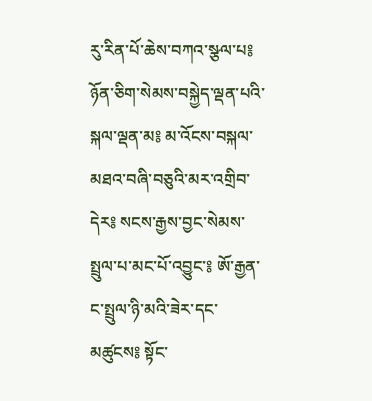རུ་རིན་པོ་ཆེས་བཀའ་སྩལ་པ༔ ཉོན་ཅིག་སེམས་བསྐྱེད་ལྡན་པའི་སྐལ་ལྡན་མ༔ མ་འོངས་བསྐལ་མཐའ་བཞི་བཅུའི་མར་འགྲིབ་དེར༔ སངས་རྒྱས་བྱང་སེམས་སྤྲུལ་པ་མང་པོ་འབྱུང་༔ ཨོ་རྒྱན་ང་སྤྲུལ་ཉི་མའི་ཟེར་དང་མཚུངས༔ སྟོང་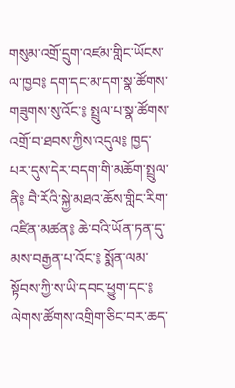གསུམ་འགྲོ་དྲུག་འཛམ་གླིང་ཡོངས་ལ་ཁྱབ༔ དག་དང་མ་དག་སྣ་ཚོགས་གཟུགས་སུ་འོང་༔ སྤྲུལ་པ་སྣ་ཚོགས་འགྲོ་བ་ཐབས་ཀྱིས་འདུལ༔ ཁྱད་པར་དུས་དེར་བདག་གི་མཆོག་སྤྲུལ་ནི༔ བཻ་རོའི་སྐྱེ་མཐའ་ཆོས་གླིང་རིག་འཛིན་མཚན༔ ཆེ་བའི་ཡོན་ཏན་དུ་མས་བརྒྱན་པ་འོང་༔ སྨོན་ལམ་སྟོབས་ཀྱི་ས་ཡི་དབང་ཕྱུག་དང་༔ ལེགས་ཚོགས་འགྲིག་ཅིང་བར་ཆད་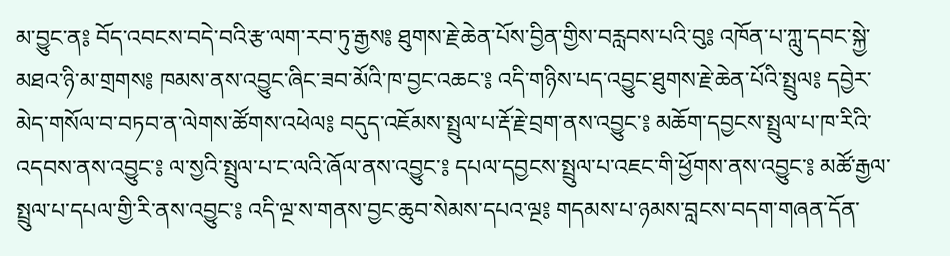མ་བྱུང་ན༔ བོད་འབངས་བདེ་བའི་རྩ་ལག་རབ་ཏུ་རྒྱས༔ ཐུགས་རྗེ་ཆེན་པོས་བྱིན་གྱིས་བརླབས་པའི་བུ༔ འཁོན་པ་ཀླུ་དབང་སྐྱེ་མཐའ་ཉི་མ་གྲགས༔ ཁམས་ནས་འབྱུང་ཞིང་ཟབ་མོའི་ཁ་བྱང་འཆང་༔ འདི་གཉིས་པད་འབྱུང་ཐུགས་རྗེ་ཆེན་པོའི་སྤྲུལ༔ དབྱེར་མེད་གསོལ་བ་བཏབ་ན་ལེགས་ཚོགས་འཕེལ༔ བདུད་འཇོམས་སྤྲུལ་པ་རྡོ་རྗེ་བྲག་ནས་འབྱུང་༔ མཆོག་དབྱངས་སྤྲུལ་པ་ཁ་རིའི་འདབས་ནས་འབྱུང་༔ ལ་སྱའི་སྤྲུལ་པ་ང་ལའི་ཞོལ་ནས་འབྱུང་༔ དཔལ་དབྱངས་སྤྲུལ་པ་འཇང་གི་ཕྱོགས་ནས་འབྱུང་༔ མཚོ་རྒྱལ་སྤྲུལ་པ་དཔལ་གྱི་རི་ནས་འབྱུང་༔ འདི་ལྔ་ས་གནས་བྱང་ཆུབ་སེམས་དཔའ་ལྔ༔ གདམས་པ་ཉམས་བླངས་བདག་གཞན་དོན་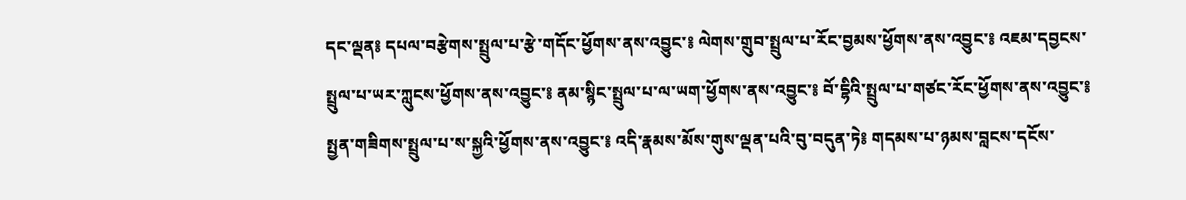དང་ལྡན༔ དཔལ་བརྩེགས་སྤྲུལ་པ་རྩེ་གདོང་ཕྱོགས་ནས་འབྱུང་༔ ལེགས་གྲུབ་སྤྲུལ་པ་རོང་བྱམས་ཕྱོགས་ནས་འབྱུང་༔ འཇམ་དབྱངས་སྤྲུལ་པ་ཡར་ཀླུངས་ཕྱོགས་ནས་འབྱུང་༔ ནམ་སྙིང་སྤྲུལ་པ་ལ་ཡག་ཕྱོགས་ནས་འབྱུང་༔ བོ་དྷིའི་སྤྲུལ་པ་གཙང་རོང་ཕྱོགས་ནས་འབྱུང་༔ སྤྱན་གཟིགས་སྤྲུལ་པ་ས་སྐྱའི་ཕྱོགས་ནས་འབྱུང་༔ འདི་རྣམས་མོས་གུས་ལྡན་པའི་བུ་བདུན་ཏེ༔ གདམས་པ་ཉམས་བླངས་དངོས་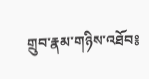གྲུབ་རྣམ་གཉིས་འཐོབ༔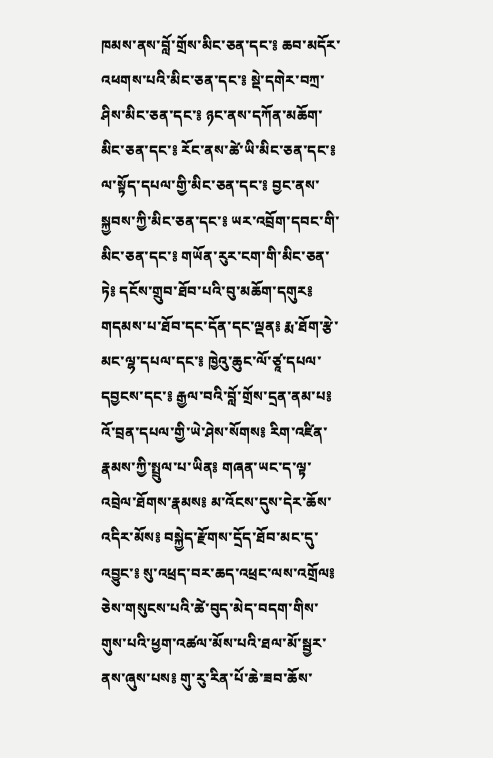ཁམས་ནས་བློ་གྲོས་མིང་ཅན་དང་༔ ཆབ་མདོར་འཕགས་པའི་མིང་ཅན་དང་༔ སྡེ་དགེར་བཀྲ་ཤིས་མིང་ཅན་དང་༔ ཉང་ནས་དཀོན་མཆོག་མིང་ཅན་དང་༔ རོང་ནས་ཚེ་ཡི་མིང་ཅན་དང་༔ ལ་སྟོད་དཔལ་གྱི་མིང་ཅན་དང་༔ བྱང་ནས་སྐྱབས་ཀྱི་མིང་ཅན་དང་༔ ཡར་འབྲོག་དབང་གི་མིང་ཅན་དང་༔ གཡོན་རུར་ངག་གི་མིང་ཅན་ཏེ༔ དངོས་གྲུབ་ཐོབ་པའི་བུ་མཆོག་དགུར༔ གདམས་པ་ཐོབ་དང་དོན་དང་ལྡན༔ རྨ་ཐོག་རྩེ་མང་ལྷ་དཔལ་དང་༔ ཁྱེའུ་ཆུང་ལོ་ཙཱ་དཔལ་དབྱངས་དང་༔ རྒྱལ་བའི་བློ་གྲོས་དྲན་ནམ་པ༔ འོ་བྲན་དཔལ་གྱི་ཡེ་ཤེས་སོགས༔ རིག་འཛིན་རྣམས་ཀྱི་སྤྲུལ་པ་ཡིན༔ གཞན་ཡང་ད་ལྟ་འབྲེལ་ཐོགས་རྣམས༔ མ་འོངས་དུས་དེར་ཆོས་འདིར་མོས༔ བསྐྱེད་རྫོགས་དྲོད་ཐོབ་མང་དུ་འབྱུང་༔ སུ་འཕྲད་བར་ཆད་འཕྲང་ལས་འགྲོལ༔ ཅེས་གསུངས་པའི་ཚེ་བུད་མེད་བདག་གིས་གུས་པའི་ཕྱག་འཚལ་མོས་པའི་ཐལ་མོ་སྦྱར་ནས་ཞུས་པས༔ གུ་རུ་རིན་པོ་ཆེ་ཟབ་ཆོས་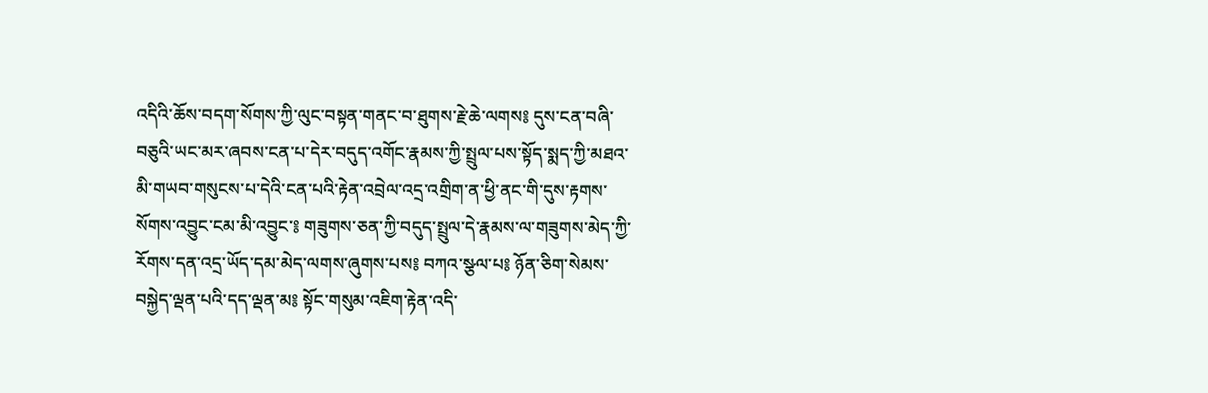འདིའི་ཆོས་བདག་སོགས་ཀྱི་ལུང་བསྟན་གནང་བ་ཐུགས་རྗེ་ཆེ་ལགས༔ དུས་ངན་བཞི་བཅུའི་ཡང་མར་ཞབས་ངན་པ་དེར་བདུད་འགོང་རྣམས་ཀྱི་སྤྲུལ་པས་སྟོད་སྨད་ཀྱི་མཐའ་མི་གཡབ་གསུངས་པ་དེའི་ངན་པའི་རྟེན་འབྲེལ་འདྲ་འགྲིག་ན་ཕྱི་ནང་གི་དུས་རྟགས་སོགས་འབྱུང་ངམ་མི་འབྱུང་༔ གཟུགས་ཅན་ཀྱི་བདུད་སྤྲུལ་དེ་རྣམས་ལ་གཟུགས་མེད་ཀྱི་རོགས་དན་འདྲ་ཡོད་དམ་མེད་ལགས་ཞུགས་པས༔ བཀའ་སྩལ་པ༔ ཉོན་ཅིག་སེམས་བསྐྱེད་ལྡན་པའི་དད་ལྡན་མ༔ སྟོང་གསུམ་འཇིག་རྟེན་འདི་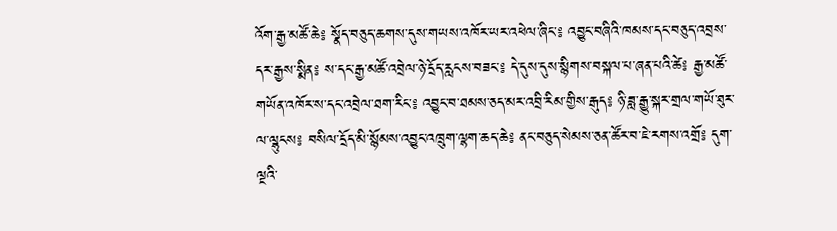འོག་རྒྱ་མཚོ་ཆེ༔ སྣོད་བཅུད་ཆགས་དུས་གཡས་འཁོར་ཡར་འཕེལ་ཞིང་༔ འབྱུང་བཞིའི་ཁམས་དང་བཅུད་འབྲས་དར་རྒྱས་སྨིན༔ ས་དང་རྒྱ་མཚོ་འབྲེལ་ཉེ་དྲོད་རླངས་བཟང་༔ དེ་དུས་དུས་སྙིགས་བསྐལ་པ་ཞན་པའི་ཚེ༔ རྒྱ་མཚོ་གཡོན་འཁོར་ས་དང་འབྲེལ་ཐག་རིང་༔ འབྱུང་བ་ཐམས་ཅད་མར་འབྲི་རིམ་གྱིས་རྒུད༔ ཉི་ཟླ་རྒྱུ་སྐར་གྲལ་གཡོ་ཐུར་ལ་ལྷུངས༔ བསིལ་དྲོད་མི་སྙོམས་འབྱུང་འཁྲུག་ལྷག་ཆད་ཆེ༔ ནང་བཅུད་སེམས་ཅན་ཚོར་བ་ཇེ་རགས་འགྲོ༔ དུག་ལྔའི་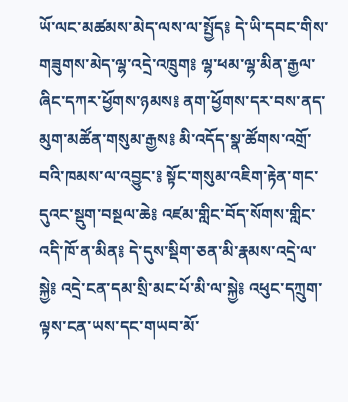ཡོ་ལང་མཚམས་མེད་ལས་ལ་སྤྱོད༔ དེ་ཡི་དབང་གིས་གཟུགས་མེད་ལྷ་འདྲེ་འཁྲུག༔ ལྷ་ཕམ་ལྷ་མིན་རྒྱལ་ཞིང་དཀར་ཕྱོགས་ཉམས༔ ནག་ཕྱོགས་དར་བས་ནད་མུག་མཚོན་གསུམ་རྒྱས༔ མི་འདོད་སྣ་ཚོགས་འགྲོ་བའི་ཁམས་ལ་འབྱུང་༔ སྟོང་གསུམ་འཇིག་རྟེན་གང་དུའང་སྡུག་བསྔལ་ཆེ༔ འཛམ་གླིང་བོད་སོགས་གླིང་འདི་ཁོ་ན་མིན༔ དེ་དུས་སྡིག་ཅན་མི་རྣམས་འདྲེ་ལ་སྐྱེ༔ འདྲེ་ངན་དམ་སྲི་མང་པོ་མི་ལ་སྐྱེ༔ འཕུང་དཀྲུག་ལྟས་ངན་ཡས་དང་གཡབ་མོ་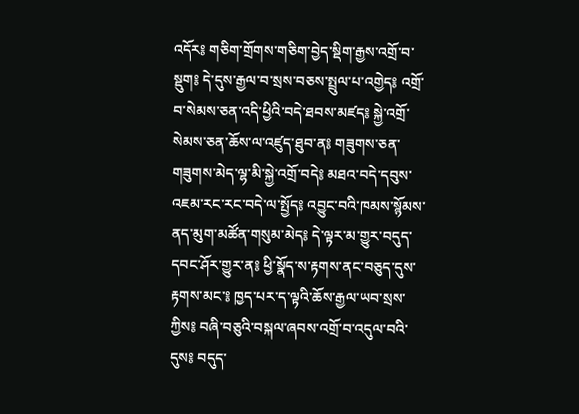འདོར༔ གཅིག་གྲོགས་གཅིག་བྱེད་སྡིག་རྒྱས་འགྲོ་བ་སྡུག༔ དེ་དུས་རྒྱལ་བ་སྲས་བཅས་སྤྲུལ་པ་འགྱེད༔ འགྲོ་བ་སེམས་ཅན་འདི་ཕྱིའི་བདེ་ཐབས་མཛད༔ སྐྱེ་འགྲོ་སེམས་ཅན་ཆོས་ལ་འཛུད་ཐུབ་ན༔ གཟུགས་ཅན་གཟུགས་མེད་ལྷ་མི་སྐྱེ་འགྲོ་བདེ༔ མཐའ་བདེ་དབུས་འཇམ་རང་རང་བདེ་ལ་སྤྱོད༔ འབྱུང་བའི་ཁམས་སྙོམས་ནད་མུག་མཚོན་གསུམ་མེད༔ དེ་ལྟར་མ་གྱུར་བདུད་དབང་ཤོར་གྱུར་ན༔ ཕྱི་སྣོད་ས་རྟགས་ནང་བཅུད་དུས་རྟགས་མང་༔ ཁྱད་པར་ད་ལྟའི་ཆོས་རྒྱལ་ཡབ་སྲས་ཀྱིས༔ བཞི་བཅུའི་བསྐལ་ཞབས་འགྲོ་བ་འདུལ་བའི་དུས༔ བདུད་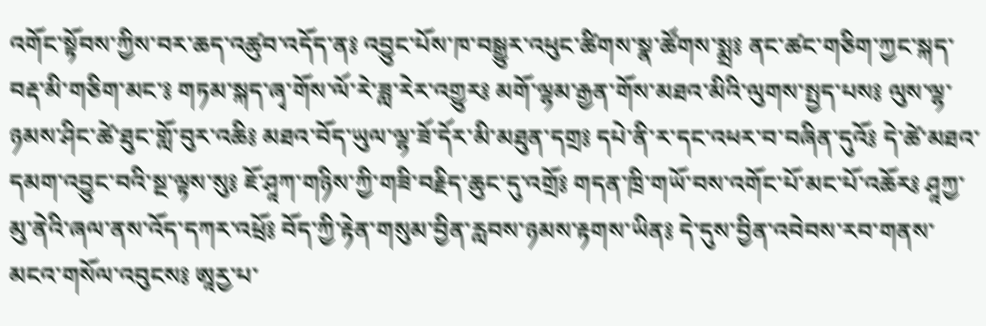འགོང་སྟོབས་ཀྱིས་བར་ཆད་འཚུབ་འདོད་ན༔ འབྱུང་པོས་ཁ་བསྒྱུར་འཕུང་ཚིགས་སྣ་ཚོགས་སྨྲ༔ ནང་ཚང་གཅིག་ཀྱང་སྐད་བརྡ་མི་གཅིག་མང་༔ གཏམ་སྐད་ཞྭ་གོས་ལོ་རེ་ཟླ་རེར་འགྱུར༔ མགོ་ལྷམ་རྒྱན་གོས་མཐའ་མིའི་ལུགས་སྤྱད་པས༔ ལུས་ལྷ་ཉམས་ཤིང་ཚེ་ཐུང་གློ་བུར་འཆི༔ མཐའ་བོད་ཡུལ་ལྷ་ཟོ་དོར་མི་མཐུན་དགྲ༔ དཔེ་ནི་ར་དང་འཕར་བ་བཞིན་དུའོ༔ དེ་ཚེ་མཐའ་དམག་འབྱུང་བའི་སྔ་ལྟས་སུ༔ ཇོ་ཤཱཀ་གཉིས་ཀྱི་གཟི་བརྗིད་ཆུང་དུ་འགྲོ༔ གདན་ཁྲི་གཡོ་བས་འགོང་པོ་མང་པོ་འཆོར༔ ཤཱཀྱ་མུ་ནེའི་ཞལ་ནས་འོད་དཀར་འཕྲོ༔ བོད་ཀྱི་རྟེན་གསུམ་བྱིན་རླབས་ཉམས་རྟགས་ཡིན༔ དེ་དུས་བྱིན་འབེབས་རབ་གནས་མངའ་གསོལ་འབུངས༔ ཨཱརྱ་པ་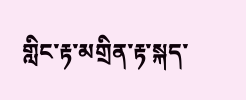གླིང་རྟ་མགྲིན་རྟ་སྐད་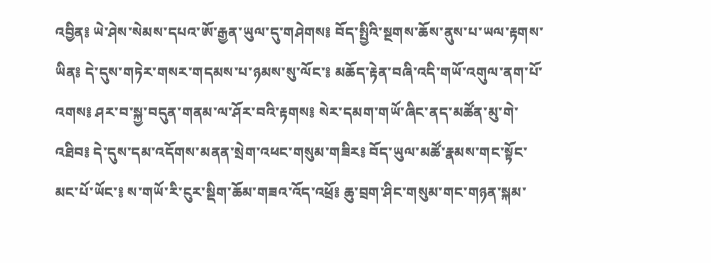འབྱིན༔ ཡེ་ཤེས་སེམས་དཔའ་ཨོ་རྒྱན་ཡུལ་དུ་གཤེགས༔ བོད་སྤྱིའི་སྔགས་ཆོས་ནུས་པ་ཡལ་རྟགས་ཡིན༔ དེ་དུས་གཏེར་གསར་གདམས་པ་ཉམས་སུ་ལོང་༔ མཆོད་རྟེན་བཞི་འདི་གཡོ་འགུལ་ནག་པོ་འགས༔ ཤར་བ་སྐྱ་བདུན་གནམ་ལ་ཤོར་བའི་རྟགས༔ སེར་དམག་གཡོ་ཞིང་ནད་མཚོན་མུ་གེ་འཐིབ༔ དེ་དུས་དམ་འདོགས་མནན་སྲེག་འཕང་གསུམ་གཟིར༔ བོད་ཡུལ་མཚོ་རྣམས་གང་སྟོང་མང་པོ་ཡོང་༔ ས་གཡོ་རི་ངུར་སྡིག་ཆོམ་གཟའ་འོད་འཕྲོ༔ ཆུ་བྲག་ཤིང་གསུམ་གང་གཉན་སྐམ་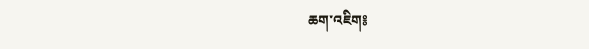ཆག་འཇིག༔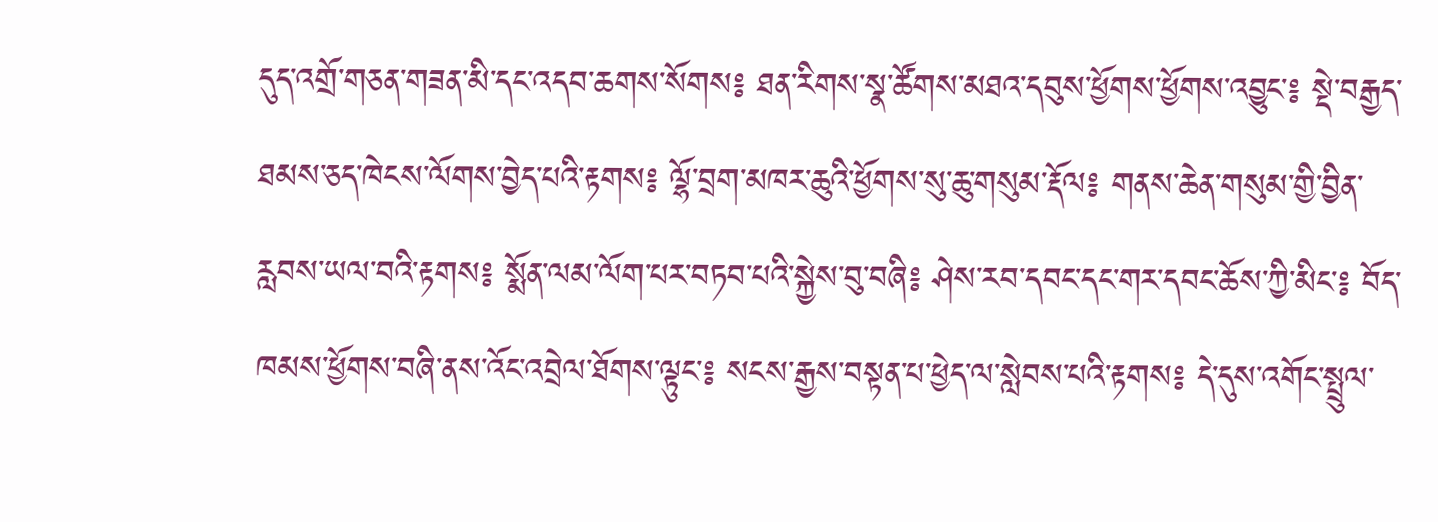དུད་འགྲོ་གཅན་གཟན་མི་དང་འདབ་ཆགས་སོགས༔ ཐན་རིགས་སྣ་ཚོགས་མཐའ་དབུས་ཕྱོགས་ཕྱོགས་འབྱུང་༔ སྡེ་བརྒྱད་ཐམས་ཅད་ཁེངས་ལོགས་བྱེད་པའི་རྟགས༔ ལྷོ་བྲག་མཁར་ཆུའི་ཕྱོགས་སུ་ཆུ་གསུམ་རྡོལ༔ གནས་ཆེན་གསུམ་གྱི་བྱིན་རླབས་ཡལ་བའི་རྟགས༔ སྨོན་ལམ་ལོག་པར་བཏབ་པའི་སྐྱེས་བུ་བཞི༔ ཤེས་རབ་དབང་དང་གར་དབང་ཆོས་ཀྱི་མིང་༔ བོད་ཁམས་ཕྱོགས་བཞི་ནས་འོང་འབྲེལ་ཐོགས་ལྟུང་༔ སངས་རྒྱས་བསྟན་པ་ཕྱེད་ལ་སླེབས་པའི་རྟགས༔ དེ་དུས་འགོང་སྤྲུལ་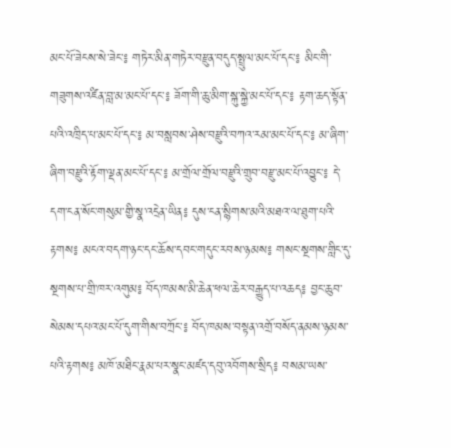མང་པོ་ཟེངས་སེ་ཟེང་༔ གཏེར་མིན་གཏེར་བརྫུན་བདུད་སྤྲུལ་མང་པོ་དང་༔ མིང་གི་གཟུགས་འཛིན་བླ་མ་མང་པོ་དང་༔ ཟོག་གི་ཆུ་མིག་སྐུ་སྐྱེ་མང་པོ་དང་༔ རྟག་ཆད་སྟོན་པའི་འཁྲིད་པ་མང་པོ་དང་༔ མ་བསླབས་ཤེས་བརྫུའི་བཀའ་རམ་མང་པོ་དང་༔ མ་ཞིག་ཞིག་བརྫུའི་རྟོག་ལྡན་མང་པོ་དང་༔ མ་གྲོལ་གྲོལ་བརྫུའི་གྲུབ་བརྫུ་མང་པོ་འབྱུང་༔ དེ་དག་ངན་སོང་གསུམ་གྱི་སྣ་འདྲེན་ཡིན༔ དུས་ངན་སྙིགས་མའི་མཐའ་ལ་ཐུག་པའི་རྟགས༔ མངའ་བདག་ཉང་དང་ཆོས་དབང་གདུང་རབས་ཉམས༔ གསང་སྔགས་གླིང་དུ་སྔགས་པ་གྲི་ཁར་འགུམ༔ བོད་ཁམས་མི་ཆེན་ཕལ་ཆེར་བརྒྱུད་པ་འཆད༔ བྱང་ཆུབ་སེམས་དཔའ་མང་པོ་དུག་གིས་བཀྲོང་༔ བོད་ཁམས་བསྟན་འགྲོ་བསོད་ནམས་ཉམས་པའི་རྟགས༔ མཁོ་མཐིང་རྣམ་པར་སྣང་མཛད་དབུ་འབོགས་སྲིད༔ བསམ་ཡས་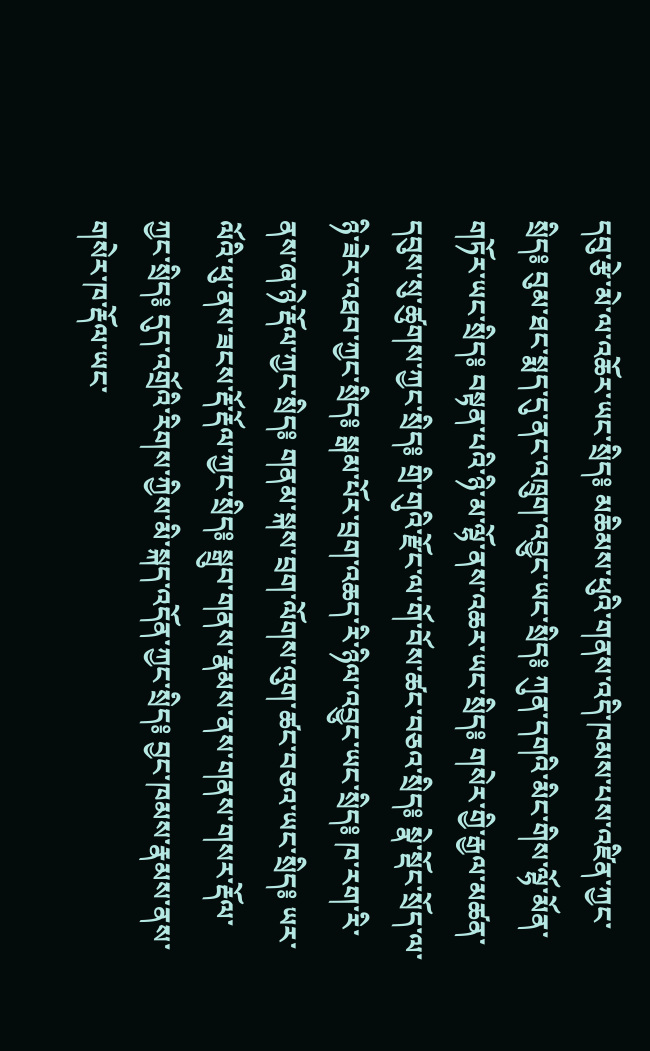དབུ་རྩེ་མེ་ལ་འཆོར་ཡང་སྲིད༔ མཆིམས་ཕུའི་གནས་འདི་ཁམས་པས་འཛིན་ཀྱང་སྲིད༔ བུམ་ཐང་སྨད་དུ་ནང་འཁྲུག་འབྱུང་ཡང་སྲིད༔ ཀུན་དགའི་མིང་གིས་ལྷོ་མོན་གཏོར་ཡང་སྲིད༔ བསྟན་པའི་ཉི་མ་ལྷོ་ནས་འཆར་ཡང་སྲིད༔ གསེར་གྱི་རྒྱལ་མཚན་དབུས་སུ་ཚུགས་ཀྱང་སྲིད༔ གྲི་གུའི་རྫོང་ལ་གོ་བོས་ཚང་བཅའ་སྲིད༔ སྣེ་སྡོང་སྲོད་ལ་ཉི་ཟེར་འཐབ་ཀྱང་སྲིད༔ སྒམ་པོར་བྲག་འཆད་རི་ཉིལ་འབྱུང་ཡང་སྲིད༔ ཁ་རག་རི་ནས་ཞ་ཉེ་རྡོལ་ཀྱང་སྲིད༔ གནམ་སྐས་བྲག་ལོགས་འུག་ཚང་བཅའ་ཡང་སྲིད༔ ཡར་ལོའི་ཕུ་ནས་ཟངས་རྡོ་རྡོལ་ཀྱང་སྲིད༔ སྒྲུབ་གནས་རྣམས་ནས་གནས་གསར་རྡོལ་ཀྱང་སྲིད༔ དུད་འགྲོའི་རིགས་ཀྱིས་མི་སྐད་འདོན་ཀྱང་སྲིད༔ བྱང་ཁམས་རྣམས་ནས་གསེར་ཁ་རྡོལ་ཡང་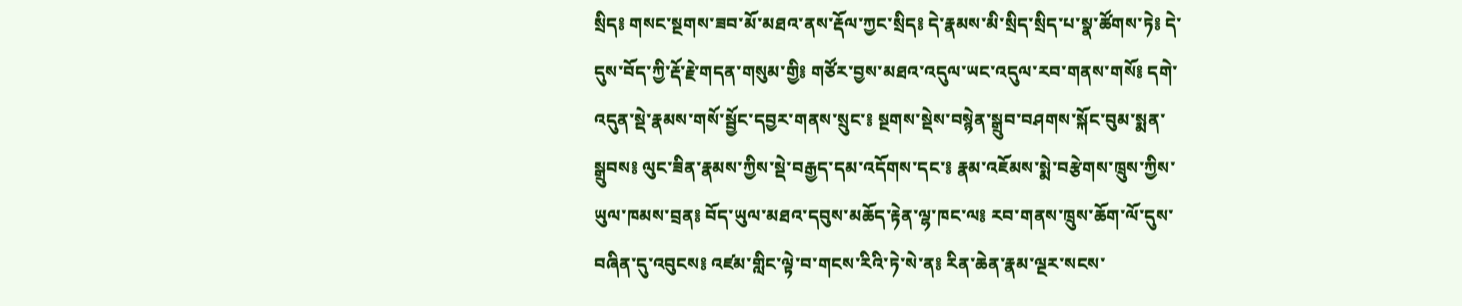སྲིད༔ གསང་སྔགས་ཟབ་མོ་མཐའ་ནས་རྡོལ་ཀྱང་སྲིད༔ དེ་རྣམས་མི་སྲིད་སྲིད་པ་སྣ་ཚོགས་ཏེ༔ དེ་དུས་བོད་ཀྱི་རྡོ་རྗེ་གདན་གསུམ་གྱི༔ གཙོར་བྱས་མཐའ་འདུལ་ཡང་འདུལ་རབ་གནས་གསོ༔ དགེ་འདུན་སྡེ་རྣམས་གསོ་སྦྱོང་དབྱར་གནས་སྲུང་༔ སྔགས་སྡེས་བསྙེན་སྒྲུབ་བཤགས་སྐོང་བུམ་སྨན་སྒྲུབས༔ ལུང་ཟིན་རྣམས་ཀྱིས་སྡེ་བརྒྱད་དམ་འདོགས་དང་༔ རྣམ་འཇོམས་སྨེ་བརྩེགས་ཁྲུས་ཀྱིས་ཡུལ་ཁམས་བྲན༔ བོད་ཡུལ་མཐའ་དབུས་མཆོད་རྟེན་ལྷ་ཁང་ལ༔ རབ་གནས་ཁྲུས་ཆོག་ལོ་དུས་བཞིན་དུ་འབུངས༔ འཛམ་གླིང་ལྟེ་བ་གངས་རིའི་ཏེ་སེ་ན༔ རིན་ཆེན་རྣམ་ལྔར་སངས་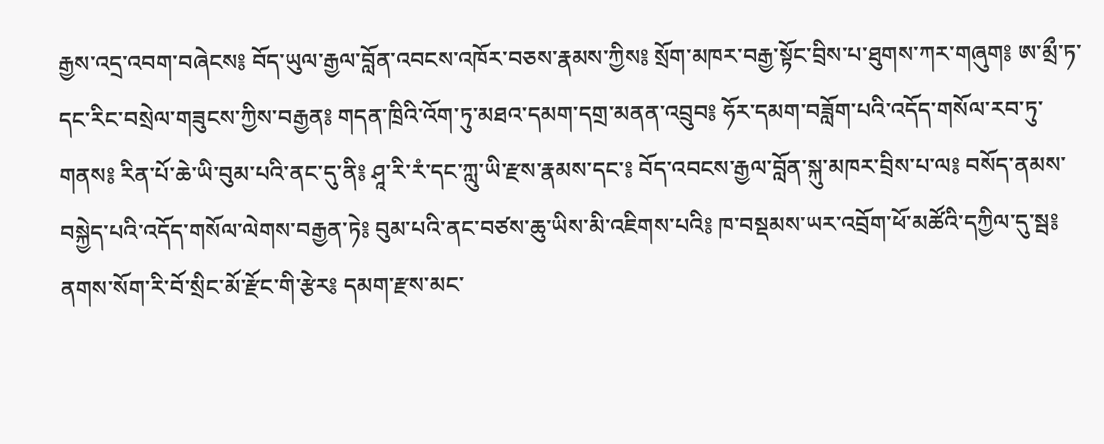རྒྱས་འདྲ་འབག་བཞེངས༔ བོད་ཡུལ་རྒྱལ་བློན་འབངས་འཁོར་བཅས་རྣམས་ཀྱིས༔ སྲོག་མཁར་བརྒྱ་སྟོང་བྲིས་པ་ཐུགས་ཀར་གཞུག༔ ཨ་མྲྀ་ཏ་དང་རིང་བསྲེལ་གཟུངས་ཀྱིས་བརྒྱན༔ གདན་ཁྲིའི་འོག་ཏུ་མཐའ་དམག་དགྲ་མནན་འབྲུབ༔ ཧོར་དམག་བཟློག་པའི་འདོད་གསོལ་རབ་ཏུ་གནས༔ རིན་པོ་ཆེ་ཡི་བུམ་པའི་ནང་དུ་ནི༔ ཤཱ་རི་རཾ་དང་ཀླུ་ཡི་རྫས་རྣམས་དང་༔ བོད་འབངས་རྒྱལ་བློན་སྐུ་མཁར་བྲིས་པ་ལ༔ བསོད་ནམས་བསྐྱེད་པའི་འདོད་གསོལ་ལེགས་བརྒྱན་ཏེ༔ བུམ་པའི་ནང་བཙས་ཆུ་ཡིས་མི་འཇིགས་པའི༔ ཁ་བསྡམས་ཡར་འབྲོག་ཕོ་མཚོའི་དཀྱིལ་དུ་སྦ༔ ནགས་སོག་རི་བོ་སྲིང་མོ་རྫོང་གི་རྩེར༔ དམག་རྫས་མང་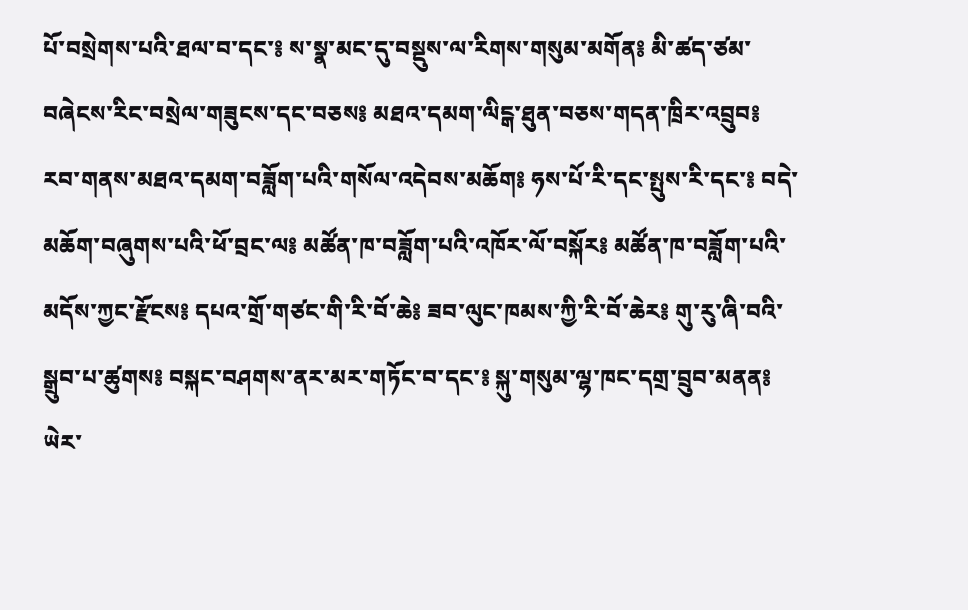པོ་བསྲེགས་པའི་ཐལ་བ་དང་༔ ས་སྣ་མང་དུ་བསྡུས་ལ་རིགས་གསུམ་མགོན༔ མི་ཚད་ཙམ་བཞེངས་རིང་བསྲེལ་གཟུངས་དང་བཅས༔ མཐའ་དམག་ལིངྒ་ཐུན་བཅས་གདན་ཁྲིར་འབྲུབ༔ རབ་གནས་མཐའ་དམག་བཟློག་པའི་གསོལ་འདེབས་མཆོག༔ ཧས་པོ་རི་དང་སྤུས་རི་དང་༔ བདེ་མཆོག་བཞུགས་པའི་ཕོ་བྲང་ལ༔ མཚོན་ཁ་བཟློག་པའི་འཁོར་ལོ་བསྐོར༔ མཚོན་ཁ་བཟློག་པའི་མདོས་ཀྱང་རྫོངས༔ དཔའ་གྲོ་གཙང་གི་རི་བོ་ཆེ༔ ཟབ་ལུང་ཁམས་ཀྱི་རི་བོ་ཆེར༔ གུ་རུ་ཞི་བའི་སྒྲུབ་པ་ཚུགས༔ བསྐང་བཤགས་ནར་མར་གཏོང་བ་དང་༔ སྐུ་གསུམ་ལྷ་ཁང་དགྲ་བྲུབ་མནན༔ ཡེར་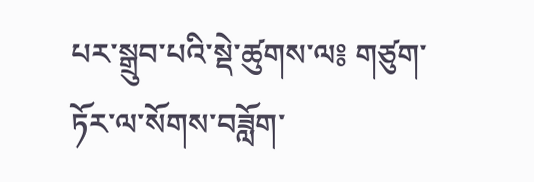པར་སྒྲུབ་པའི་སྡེ་ཚུགས་ལ༔ གཙུག་ཏོར་ལ་སོགས་བཟློག་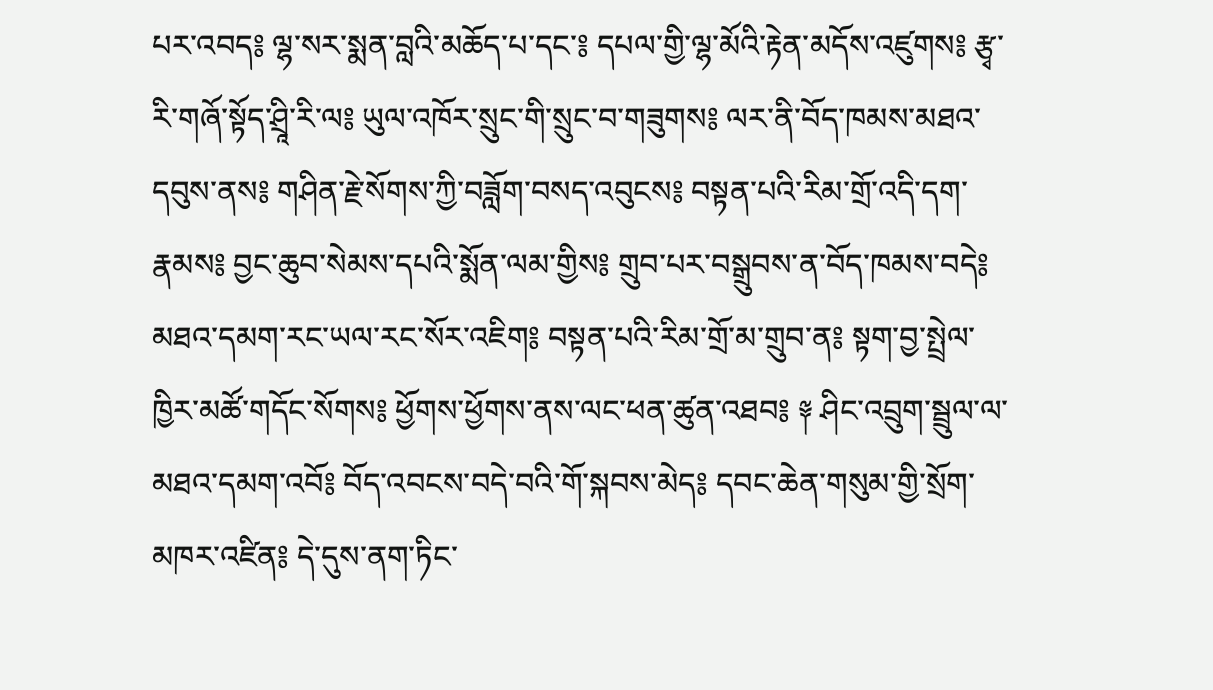པར་འབད༔ ལྷ་སར་སྨན་བླའི་མཆོད་པ་དང་༔ དཔལ་གྱི་ལྷ་མོའི་རྟེན་མདོས་འཛུགས༔ རྩྭ་རི་གཞོ་སྟོད་ཤྲཱི་རི་ལ༔ ཡུལ་འཁོར་སྲུང་གི་སྲུང་བ་གཟུགས༔ ལར་ནི་བོད་ཁམས་མཐའ་དབུས་ནས༔ གཤིན་རྗེ་སོགས་ཀྱི་བཟློག་བསད་འབུངས༔ བསྟན་པའི་རིམ་གྲོ་འདི་དག་རྣམས༔ བྱང་ཆུབ་སེམས་དཔའི་སྨོན་ལམ་གྱིས༔ གྲུབ་པར་བསྒྲུབས་ན་བོད་ཁམས་བདེ༔ མཐའ་དམག་རང་ཡལ་རང་སོར་འཇིག༔ བསྟན་པའི་རིམ་གྲོ་མ་གྲུབ་ན༔ སྟག་བྱ་སྤྲེལ་ཁྱིར་མཚོ་གདོང་སོགས༔ ཕྱོགས་ཕྱོགས་ནས་ལང་ཕན་ཚུན་འཐབ༔ ༈ ཤིང་འབྲུག་སྦྲུལ་ལ་མཐའ་དམག་འབོ༔ བོད་འབངས་བདེ་བའི་གོ་སྐབས་མེད༔ དབང་ཆེན་གསུམ་གྱི་སྲོག་མཁར་འཛིན༔ དེ་དུས་ནག་ཏིང་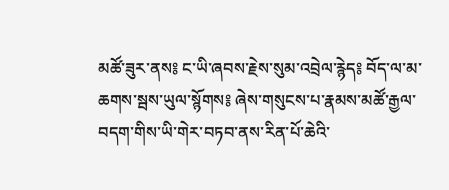མཚོ་ཟུར་ནས༔ ང་ཡི་ཞབས་རྗེས་སུམ་འབྲེལ་རྙེད༔ བོད་ལ་མ་ཆགས་སྦས་ཡུལ་སྙོགས༔ ཞེས་གསུངས་པ་རྣམས་མཚོ་རྒྱལ་བདག་གིས་ཡི་གེར་བཏབ་ནས་རིན་པོ་ཆེའི་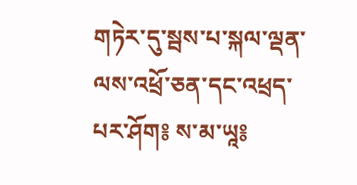གཏེར་དུ་སྦས་པ་སྐལ་ལྡན་ལས་འཕྲོ་ཅན་དང་འཕྲད་པར་ཤོག༔ ས་མ་ཡཱ༔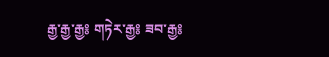རྒྱ་རྒྱ་རྒྱ༔ གཏེར་རྒྱ༔ ཟབ་རྒྱ༔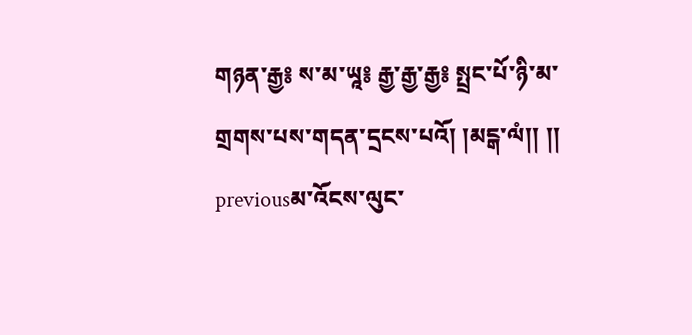གཉན་རྒྱ༔ ས་མ་ཡཱ༔ རྒྱ་རྒྱ་རྒྱ༔ སྤྲང་པོ་ཉི་མ་གྲགས་པས་གདན་དྲངས་པའོ། །མངྒ་ལཾ།། །།
previousམ་འོངས་ལུང་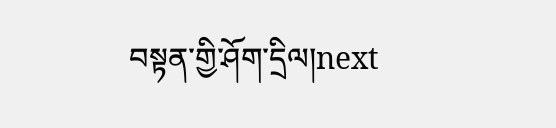བསྟན་གྱི་ཤོག་དྲིལ།next